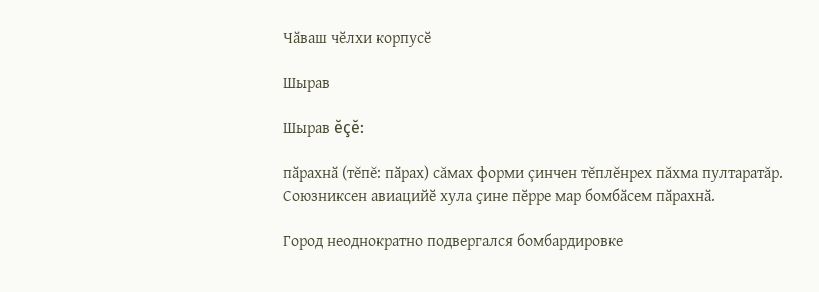Чӑваш чӗлхи корпусӗ

Шырав

Шырав ĕçĕ:

пӑрахнӑ (тĕпĕ: пӑрах) сăмах форми çинчен тĕплĕнрех пăхма пултаратăр.
Союзниксен авиацийӗ хула ҫине пӗрре мар бомбӑсем пӑрахнӑ.

Город неоднократно подвергался бомбардировке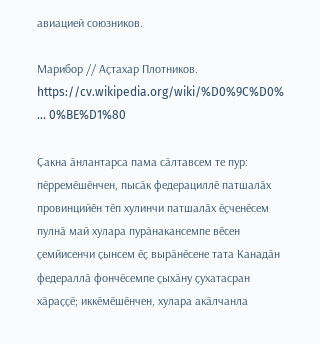авиацией союзников.

Марибор // Аҫтахар Плотников. https://cv.wikipedia.org/wiki/%D0%9C%D0% ... 0%BE%D1%80

Ҫакна ӑнлантарса пама сӑлтавсем те пур: пӗрремӗшӗнчен, пысӑк федерациллӗ патшалӑх провинцийӗн тӗп хулинчи патшалӑх ӗҫченӗсем пулнӑ май хулара пурӑнакансемпе вӗсен ҫемйисенчи ҫынсем ӗҫ вырӑнӗсене тата Канадӑн федераллӑ фончӗсемпе ҫыхӑну ҫухатасран хӑраҫҫӗ; иккӗмӗшӗнчен, хулара акӑлчанла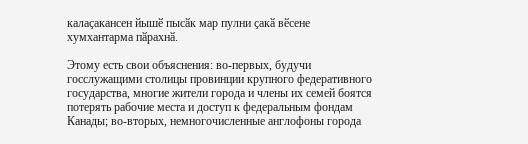калаҫакансен йышӗ пысӑк мар пулни ҫакӑ вӗсене хумхантарма пӑрахнӑ.

Этому есть свои объяснения: во-первых, будучи госслужащими столицы провинции крупного федеративного государства, многие жители города и члены их семей боятся потерять рабочие места и доступ к федеральным фондам Канады; во-вторых, немногочисленные англофоны города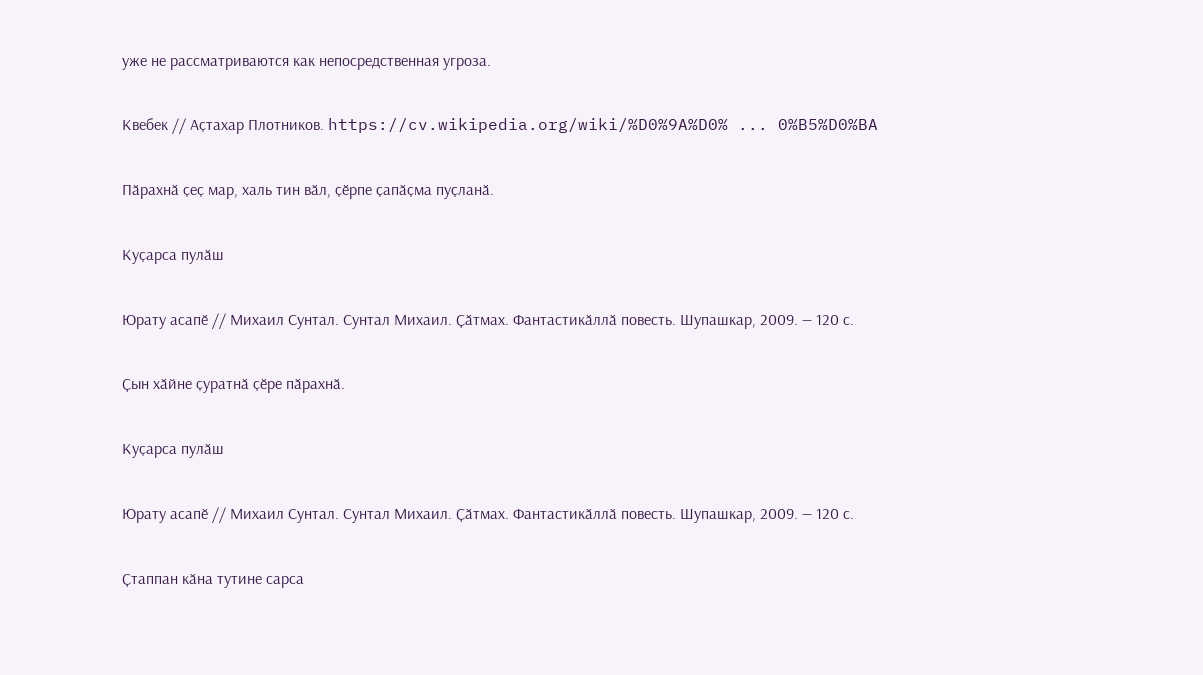уже не рассматриваются как непосредственная угроза.

Квебек // Аҫтахар Плотников. https://cv.wikipedia.org/wiki/%D0%9A%D0% ... 0%B5%D0%BA

Пӑрахнӑ ҫеҫ мар, халь тин вӑл, ҫӗрпе ҫапӑҫма пуҫланӑ.

Куҫарса пулӑш

Юрату асапӗ // Михаил Сунтал. Сунтал Михаил. Ҫӑтмах. Фантастикӑллӑ повесть. Шупашкар, 2009. — 120 с.

Ҫын хӑйне ҫуратнӑ ҫӗре пӑрахнӑ.

Куҫарса пулӑш

Юрату асапӗ // Михаил Сунтал. Сунтал Михаил. Ҫӑтмах. Фантастикӑллӑ повесть. Шупашкар, 2009. — 120 с.

Ҫтаппан кӑна тутине сарса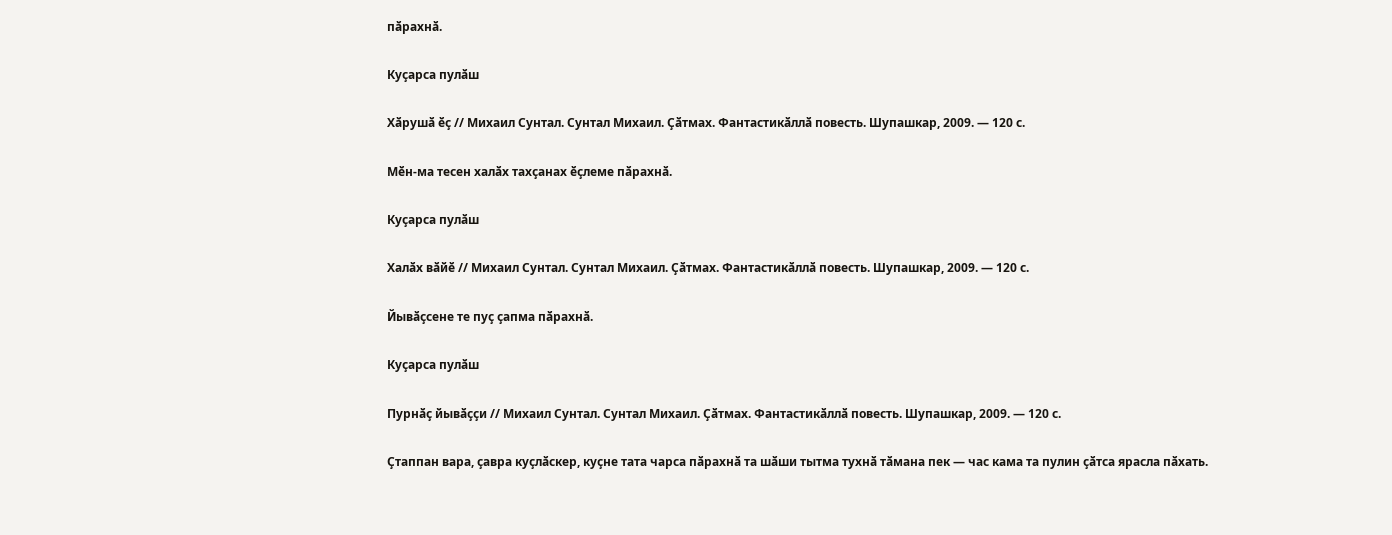пӑрахнӑ.

Куҫарса пулӑш

Хӑрушӑ ӗҫ // Михаил Сунтал. Сунтал Михаил. Ҫӑтмах. Фантастикӑллӑ повесть. Шупашкар, 2009. — 120 с.

Мӗн-ма тесен халӑх тахҫанах ӗҫлеме пӑрахнӑ.

Куҫарса пулӑш

Халӑх вӑйӗ // Михаил Сунтал. Сунтал Михаил. Ҫӑтмах. Фантастикӑллӑ повесть. Шупашкар, 2009. — 120 с.

Йывӑҫсене те пуҫ ҫапма пӑрахнӑ.

Куҫарса пулӑш

Пурнӑҫ йывӑҫҫи // Михаил Сунтал. Сунтал Михаил. Ҫӑтмах. Фантастикӑллӑ повесть. Шупашкар, 2009. — 120 с.

Ҫтаппан вара, ҫавра куҫлӑскер, куҫне тата чарса пӑрахнӑ та шӑши тытма тухнӑ тӑмана пек — час кама та пулин ҫӑтса ярасла пӑхать.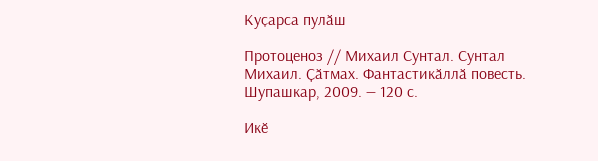Куҫарса пулӑш

Протоценоз // Михаил Сунтал. Сунтал Михаил. Ҫӑтмах. Фантастикӑллӑ повесть. Шупашкар, 2009. — 120 с.

Икӗ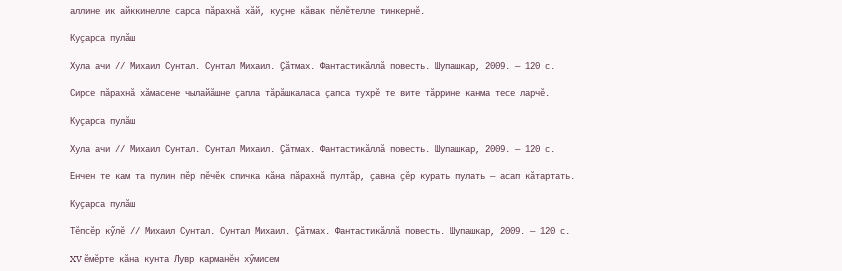аллине ик айккинелле сарса пӑрахнӑ хӑй, куҫне кӑвак пӗлӗтелле тинкернӗ.

Куҫарса пулӑш

Хула ачи // Михаил Сунтал. Сунтал Михаил. Ҫӑтмах. Фантастикӑллӑ повесть. Шупашкар, 2009. — 120 с.

Сирсе пӑрахнӑ хӑмасене чылайӑшне ҫапла тӑрӑшкаласа ҫапса тухрӗ те вите тӑррине канма тесе ларчӗ.

Куҫарса пулӑш

Хула ачи // Михаил Сунтал. Сунтал Михаил. Ҫӑтмах. Фантастикӑллӑ повесть. Шупашкар, 2009. — 120 с.

Енчен те кам та пулин пӗр пӗчӗк спичка кӑна пӑрахнӑ пултӑр, ҫавна ҫӗр курать пулать — асап кӑтартать.

Куҫарса пулӑш

Тӗпсӗр кӳлӗ // Михаил Сунтал. Сунтал Михаил. Ҫӑтмах. Фантастикӑллӑ повесть. Шупашкар, 2009. — 120 с.

XV ӗмӗрте кӑна кунта Лувр карманӗн хӳмисем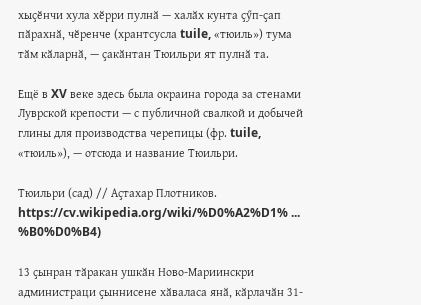хыҫӗнчи хула хӗрри пулнӑ — халӑх кунта ҫӳп-ҫап пӑрахнӑ, чӗренче (хрантсусла tuile, «тюиль») тума тӑм кӑларнӑ, — ҫакӑнтан Тюильри ят пулнӑ та.

Ещё в XV веке здесь была окраина города за стенами Луврской крепости — с публичной свалкой и добычей глины для производства черепицы (фр. tuile, «тюиль»), — отсюда и название Тюильри.

Тюильри (сад) // Аҫтахар Плотников. https://cv.wikipedia.org/wiki/%D0%A2%D1% ... %B0%D0%B4)

13 ҫынран тӑракан ушкӑн Ново-Мариинскри администраци ҫыннисене хӑваласа янӑ, кӑрлачӑн 31-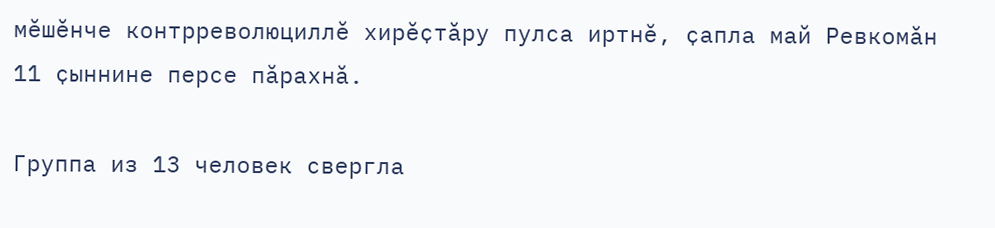мӗшӗнче контрреволюциллӗ хирӗҫтӑру пулса иртнӗ, ҫапла май Ревкомӑн 11 ҫыннине персе пӑрахнӑ.

Группа из 13 человек свергла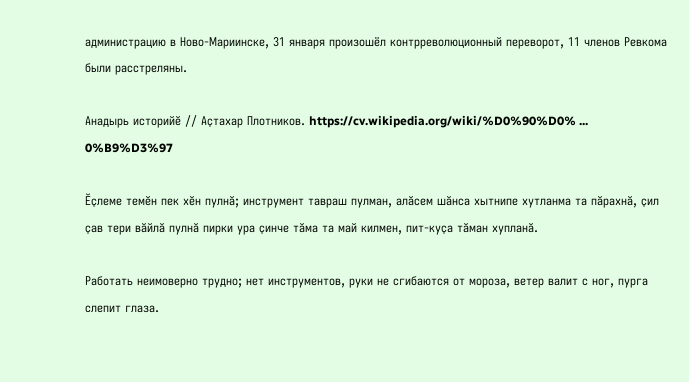администрацию в Ново-Мариинске, 31 января произошёл контрреволюционный переворот, 11 членов Ревкома были расстреляны.

Анадырь историйӗ // Аҫтахар Плотников. https://cv.wikipedia.org/wiki/%D0%90%D0% ... 0%B9%D3%97

Ӗҫлеме темӗн пек хӗн пулнӑ; инструмент тавраш пулман, алӑсем шӑнса хытнипе хутланма та пӑрахнӑ, ҫил ҫав тери вӑйлӑ пулнӑ пирки ура ҫинче тӑма та май килмен, пит-куҫа тӑман хупланӑ.

Работать неимоверно трудно; нет инструментов, руки не сгибаются от мороза, ветер валит с ног, пурга слепит глаза.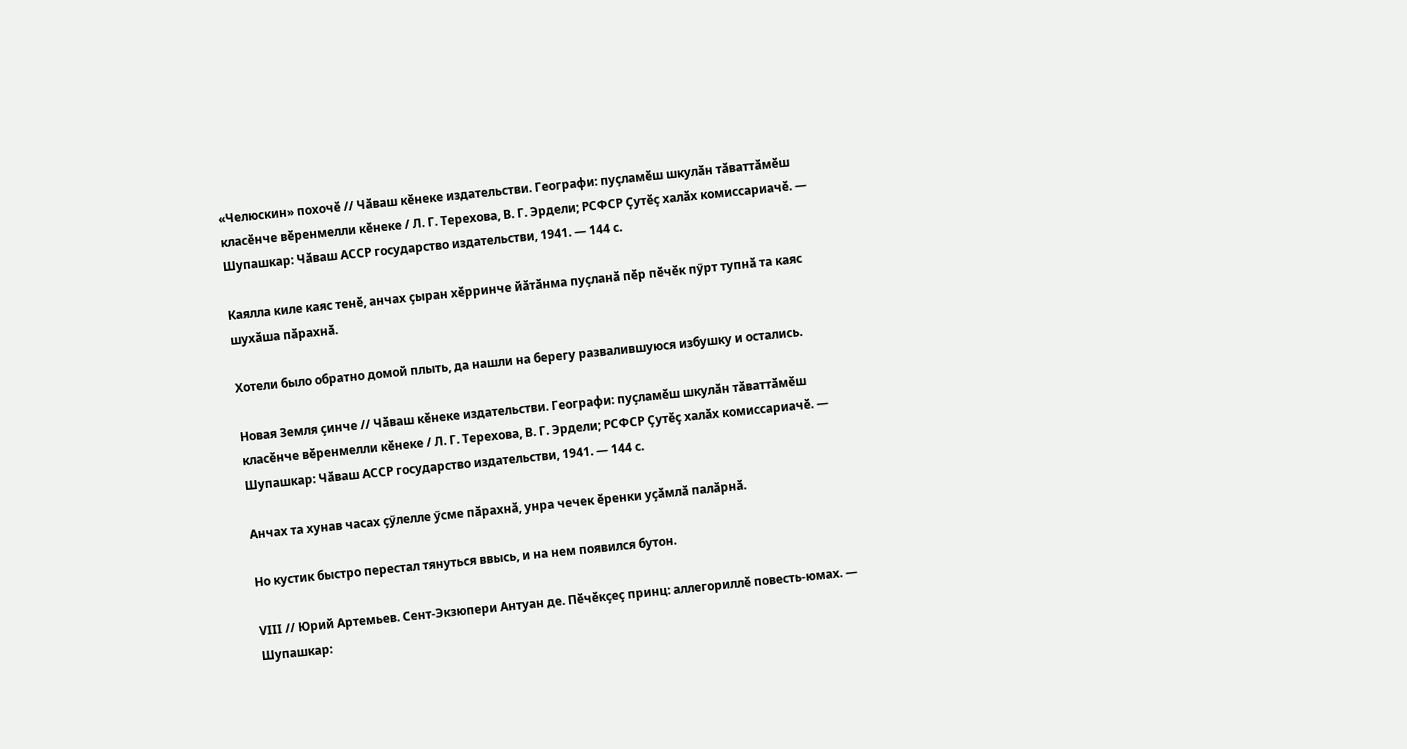«Челюскин» похочӗ // Чӑваш кӗнеке издательстви. Географи: пуҫламӗш шкулӑн тӑваттӑмӗш класӗнче вӗренмелли кӗнеке / Л. Г. Терехова, В. Г. Эрдели; РСФСР Ҫутӗҫ халӑх комиссариачӗ. — Шупашкар: Чӑваш АССР государство издательстви, 1941. — 144 с.

Каялла киле каяс тенӗ, анчах ҫыран хӗрринче йӑтӑнма пуҫланӑ пӗр пӗчӗк пӳрт тупнӑ та каяс шухӑша пӑрахнӑ.

Хотели было обратно домой плыть, да нашли на берегу развалившуюся избушку и остались.

Новая Земля ҫинче // Чӑваш кӗнеке издательстви. Географи: пуҫламӗш шкулӑн тӑваттӑмӗш класӗнче вӗренмелли кӗнеке / Л. Г. Терехова, В. Г. Эрдели; РСФСР Ҫутӗҫ халӑх комиссариачӗ. — Шупашкар: Чӑваш АССР государство издательстви, 1941. — 144 с.

Анчах та хунав часах ҫӳлелле ӳсме пӑрахнӑ, унра чечек ӗренки уҫӑмлӑ палӑрнӑ.

Но кустик быстро перестал тянуться ввысь, и на нем появился бутон.

VIII // Юрий Артемьев. Сент-Экзюпери Антуан де. Пӗчӗкҫеҫ принц: аллегориллӗ повесть-юмах. — Шупашкар: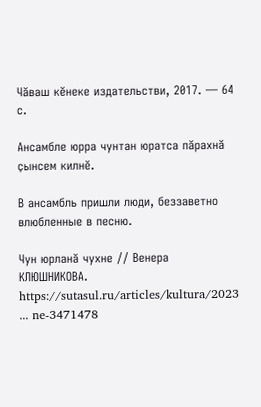Чӑваш кӗнеке издательстви, 2017. — 64 с.

Ансамбле юрра чунтан юратса пӑрахнӑ ҫынсем килнӗ.

В ансамбль пришли люди, беззаветно влюбленные в песню.

Чун юрланӑ чухне // Венера КЛЮШНИКОВА. https://sutasul.ru/articles/kultura/2023 ... ne-3471478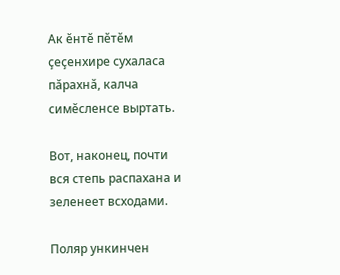Ак ӗнтӗ пӗтӗм ҫеҫенхире сухаласа пӑрахнӑ, калча симӗсленсе выртать.

Вот, наконец, почти вся степь распахана и зеленеет всходами.

Поляр ункинчен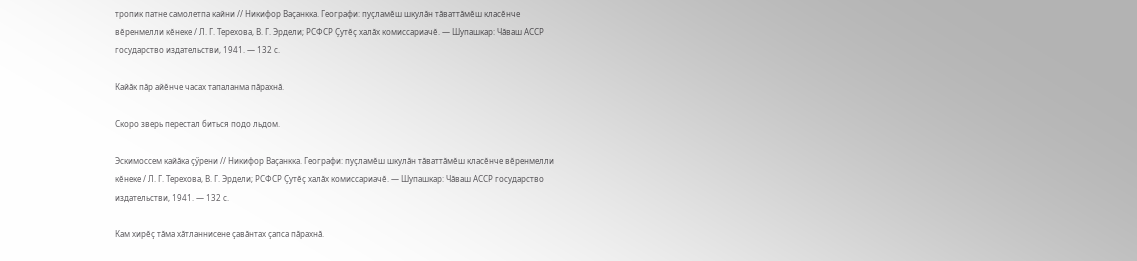тропик патне самолетпа кайни // Никифор Ваҫанкка. Географи: пуҫламӗш шкулӑн тӑваттӑмӗш класӗнче вӗренмелли кӗнеке / Л. Г. Терехова, В. Г. Эрдели; РСФСР Ҫутӗҫ халӑх комиссариачӗ. — Шупашкар: Чӑваш АССР государство издательстви, 1941. — 132 с.

Кайӑк пӑр айӗнче часах тапаланма пӑрахнӑ.

Скоро зверь перестал биться подо льдом.

Эскимоссем кайӑка ҫӳрени // Никифор Ваҫанкка. Географи: пуҫламӗш шкулӑн тӑваттӑмӗш класӗнче вӗренмелли кӗнеке / Л. Г. Терехова, В. Г. Эрдели; РСФСР Ҫутӗҫ халӑх комиссариачӗ. — Шупашкар: Чӑваш АССР государство издательстви, 1941. — 132 с.

Кам хирӗҫ тӑма хӑтланнисене ҫавӑнтах ҫапса пӑрахнӑ.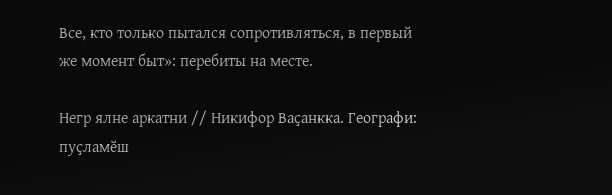Все, кто только пытался сопротивляться, в первый же момент быт»: перебиты на месте.

Негр ялне аркатни // Никифор Ваҫанкка. Географи: пуҫламӗш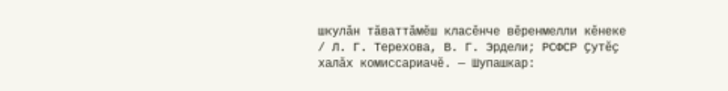шкулӑн тӑваттӑмӗш класӗнче вӗренмелли кӗнеке / Л. Г. Терехова, В. Г. Эрдели; РСФСР Ҫутӗҫ халӑх комиссариачӗ. — Шупашкар: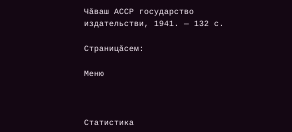Чӑваш АССР государство издательстви, 1941. — 132 с.

Страницăсем:

Меню



Статистика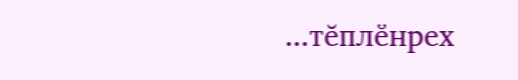...тĕплӗнрех